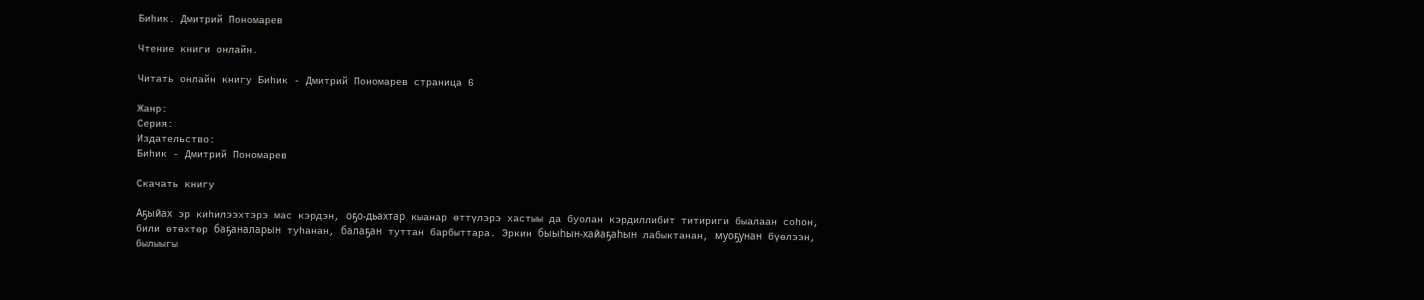Биһик. Дмитрий Пономарев

Чтение книги онлайн.

Читать онлайн книгу Биһик - Дмитрий Пономарев страница 6

Жанр:
Серия:
Издательство:
Биһик - Дмитрий Пономарев

Скачать книгу

Аҕыйах эр киһилээхтэрэ мас кэрдэн, оҕо-дьахтар кыанар өттүлэрэ хастыы да буолан кэрдиллибит титириги быалаан соһон, били өтөхтөр баҕаналарын туһанан, балаҕан туттан барбыттара. Эркин быыһын-хайаҕаһын лабыктанан, муоҕунан бүөлээн, былыыгы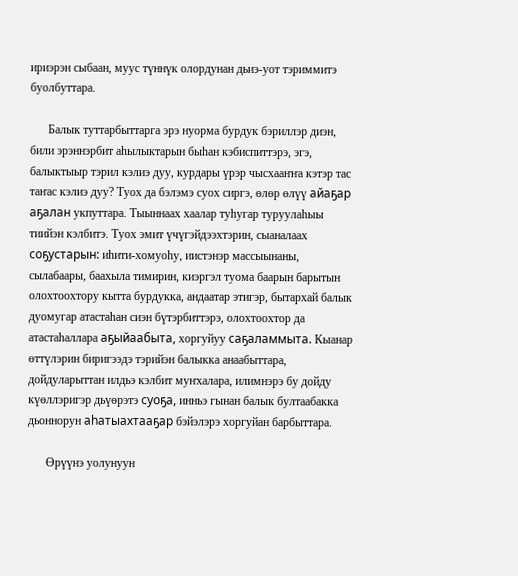ириэрэн сыбаан, муус түннүк олордунан дьиэ-уот тэриммитэ буолбуттара.

      Балык туттарбыттарга эрэ нуорма бурдук бэриллэр диэн, били эрэннэрбит аһылыктарын быһан кэбиспиттэрэ, эгэ, балыктыыр тэрил кэлиэ дуу, курдары үрэр чысхааҥҥа кэтэр тас таҥас кэлиэ дуу? Туох да бэлэмэ суох сиргэ, өлөр өлүү айаҕар аҕалан укпуттара. Тыыннаах хаалар туһугар туруулаһыы тиийэн кэлбитэ. Туох эмит үчүгэйдээхтэрин, сыаналаах соҕустарын: иһити-хомуоһу, иистэнэр массыынаны, сылабаары, баахыла тимирин, киэргэл туома баарын барытын олохтоохтору кытта бурдукка, андаатар этигэр, бытархай балык дуомугар атастаһан сиэн бүтэрбиттэрэ, олохтоохтор да атастаһаллара аҕыйаабыта, хоргуйуу саҕаламмыта. Кыанар өттүлэрин биригээдэ тэрийэн балыкка анаабыттара, дойдуларыттан илдьэ кэлбит муҥхалара, илимнэрэ бу дойду күөллэригэр дьүөрэтэ суоҕа, инньэ гынан балык бултаабакка дьоннорун аһатыахтааҕар бэйэлэрэ хоргуйан барбыттара.

      Өрүүнэ уолунуун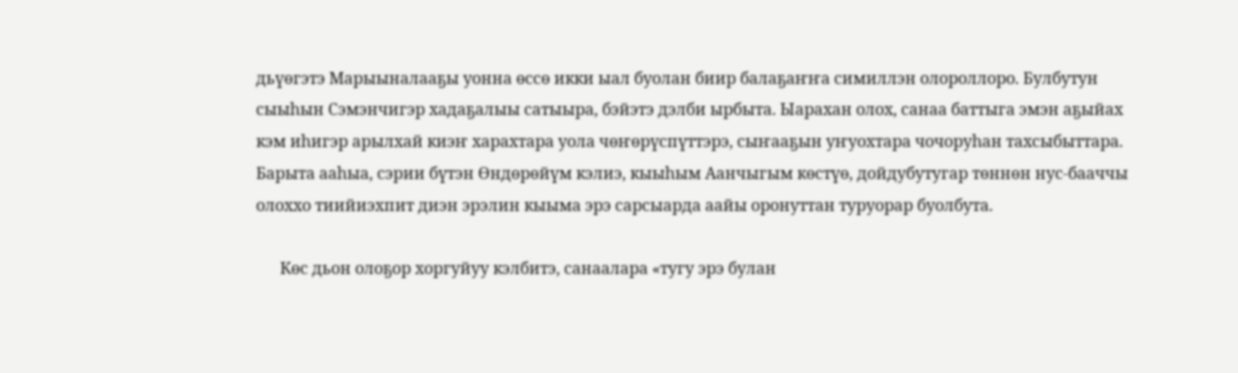дьүөгэтэ Марыыналааҕы уонна өссө икки ыал буолан биир балаҕаҥҥа симиллэн олороллоро. Булбутун сыыһын Сэмэнчигэр хадаҕалыы сатыыра, бэйэтэ дэлби ырбыта. Ыарахан олох, санаа баттыга эмэн аҕыйах кэм иһигэр арылхай киэҥ харахтара уола чөҥөрүспүттэрэ, сыҥааҕын уҥуохтара чочоруһан тахсыбыттара. Барыта ааһыа, сэрии бүтэн Өндөрөйүм кэлиэ, кыыһым Аанчыгым көстүө, дойдубутугар төннөн нус-бааччы олоххо тиийиэхпит диэн эрэлин кыыма эрэ сарсыарда аайы оронуттан туруорар буолбута.

      Көс дьон олоҕор хоргуйуу кэлбитэ, санаалара «тугу эрэ булан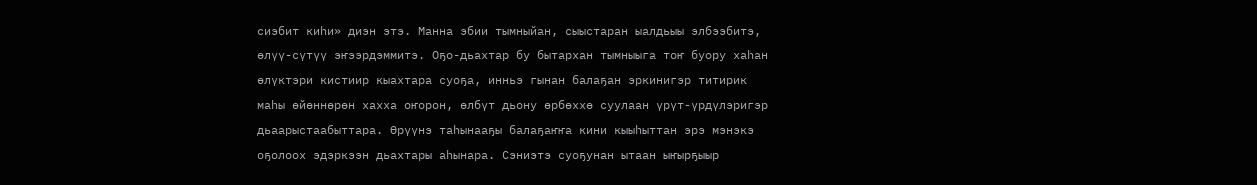сиэбит киһи» диэн этэ. Манна эбии тымныйан, сыыстаран ыалдьыы элбээбитэ, өлүү-сүтүү эҥээрдэммитэ. Оҕо-дьахтар бу бытархан тымныыга тоҥ буору хаһан өлүктэри кистиир кыахтара суоҕа, инньэ гынан балаҕан эркинигэр титирик маһы өйөннөрөн хахха оҥорон, өлбүт дьону өрбөххө суулаан үрүт-үрдүлэригэр дьаарыстаабыттара. Өрүүнэ таһынааҕы балаҕаҥҥа кини кыыһыттан эрэ мэнэкэ оҕолоох эдэркээн дьахтары аһынара. Сэниэтэ суоҕунан ытаан ыҥырҕыыр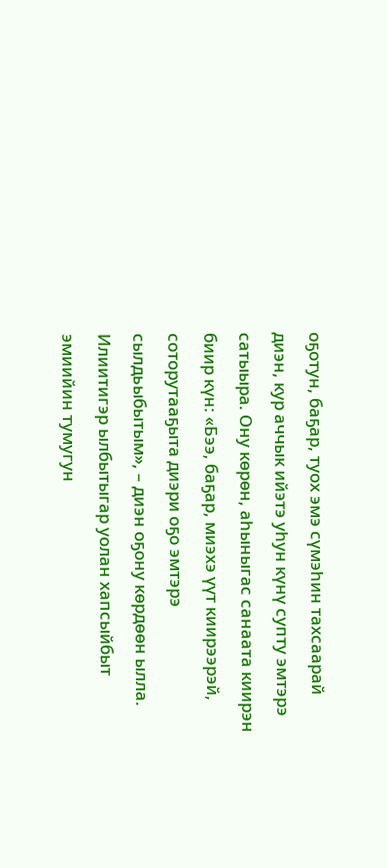оҕотун, баҕар, туох эмэ сүмэһин тахсаарай диэн, кур аччык ийэтэ уһун күнү супту эмтэрэ сатыыра. Ону көрөн, аһыныгас санаата киирэн биир күн: «Бээ, баҕар, миэхэ үүт киирээрэй, соторутааҕыта диэри оҕо эмтэрэ сылдьыбытым», – диэн оҕону көрдөөн ылла. Илиитигэр ылбытыгар уолан хапсыйбыт эмиийин тумугун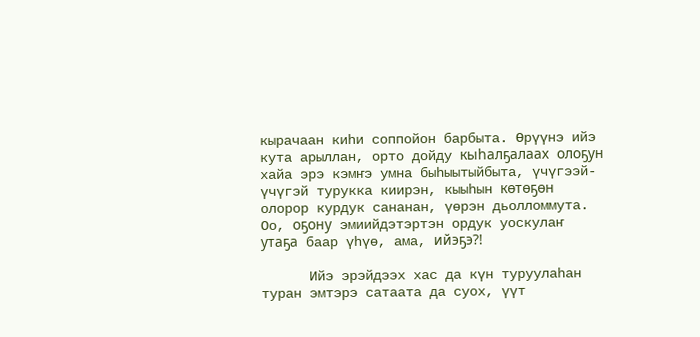кырачаан киһи соппойон барбыта. Өрүүнэ ийэ кута арыллан, орто дойду кыһалҕалаах олоҕун хайа эрэ кэмҥэ умна быһыытыйбыта, үчүгээй-үчүгэй турукка киирэн, кыыһын көтөҕөн олорор курдук сананан, үөрэн дьолломмута. Оо, оҕону эмиийдэтэртэн ордук уоскулаҥ утаҕа баар үһүө, ама, ийэҕэ?!

      Ийэ эрэйдээх хас да күн туруулаһан туран эмтэрэ сатаата да суох, үүт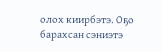олох киирбэтэ. Оҕо барахсан сэниэтэ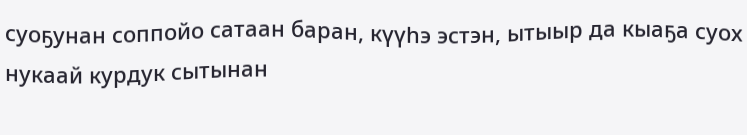суоҕунан соппойо сатаан баран, күүһэ эстэн, ытыыр да кыаҕа суох нукаай курдук сытынан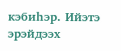кэбиһэр. Ийэтэ эрэйдээх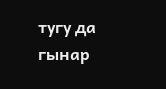тугу да гынар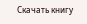Скачать книгу